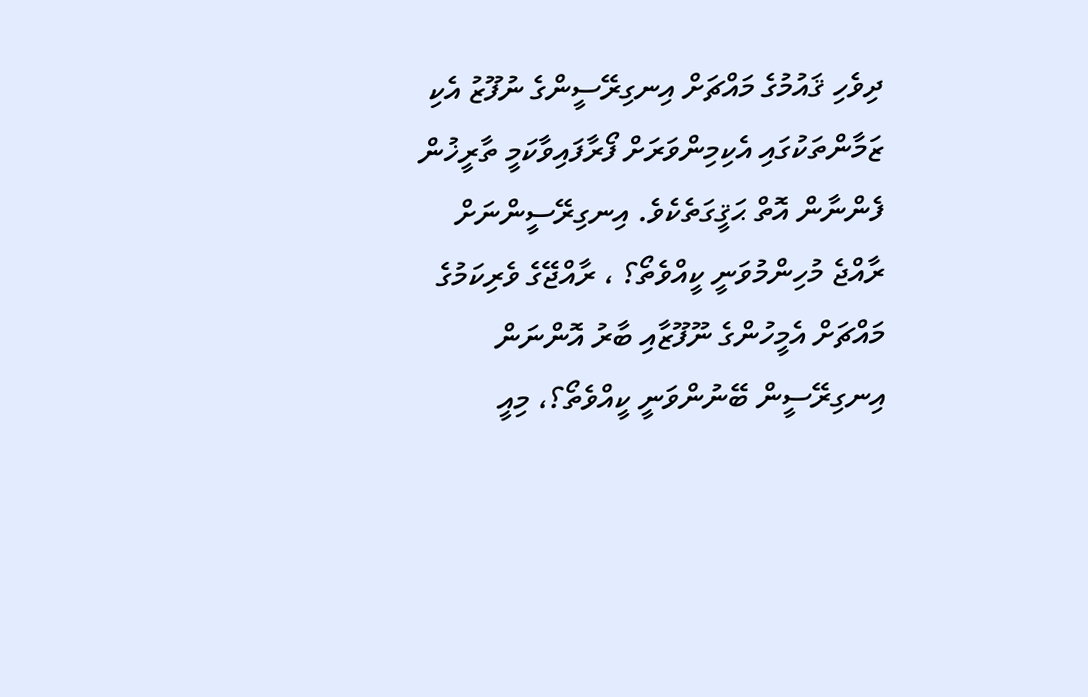ދިވެހި ޤައުމުގެ މައްޗަށް އިނގިރޭސީންގެ ނުފޫޒު އެކި ޒަމާންތަކުގައި އެކިމިންވަރަށް ފޯރާފައިވާކަމީ ތާރީޚުން ފެންނާން އޮތް ޙަޤީގަތެކެވެ. އިނގިރޭސީންނަށް ރާއްޖެ މުހިންމުވަނީ ކީއްވެތޯ؟ ، ރާއްޖޭގެ ވެރިކަމުގެ މައްޗަށް އެމީހުންގެ ނޫފޫޒާއި ބާރު އޮންނަން އިނގިރޭސީން ބޭނުންވަނީ ކީއްވެތޯ؟، މިއީ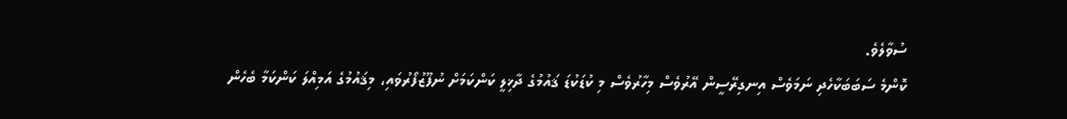ސުވާލެވެ.
ކޮންމެ ސަބަބަކާހެދި ނަމަވެސް އިނގިރޭސީން އޭރުވެސް މިހާރުވެސް މި ކުޑަކުޑަ ޤައުމުގެ ދާޚިލީ ކަންކަމަށް ނުފޫޒުފޯރުވައި، މިޤައުމުގެ އަމިއްލަ ކަންކަމާ ބެހެން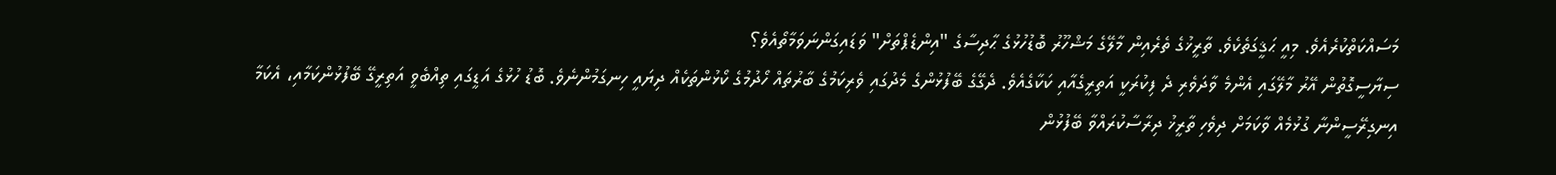މަސައްކަތްކުރެއެވެ. މިއީ ޙަޤީގަތެކެވެ. ތާރީޚުގެ ތެރެއިން މާލޭގެ މަޝްހޫރު ބޮޑުހުޅުގެ ޙާދިސާގެ "އިންޑެޕްތަށް" ވަޑައިގަންނަވަމާތޯއެވެ؟
ސިޔާސީގޮތުން އޭރު މާލޭގައި އެންމެ ވާދަވެރި ދެ ފިކުރަކީ އަތިރީގެއާއި ކަކާގެއެވެ. ދެގޭގެ ބޭފުޅުންގެ މެދުގައި ވެރިކަމުގެ ބާރުތައް ހޯދުމުގެ ކޯޅުންތަކެއް ދިޔައީ ހިނގަމުންނެވެ. ބޮޑު ހުޅުގެ އަޑީގައި ތިއްބެވީ އަތިރީގޭ ބޭފުޅުންކަމާއި، އެކަމާ އިނގިރޭސީންނާ ގުޅުމެއް ވާކަމަށް ދިވެހި ތާރީޚު ދިރާސާކުރައްވާ ބޭފުޅުން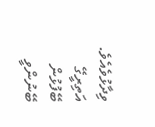ވިދާޅުވެއެވެ. އަތިރީގޭ ބޭފުޅުން ބޭނުންވީ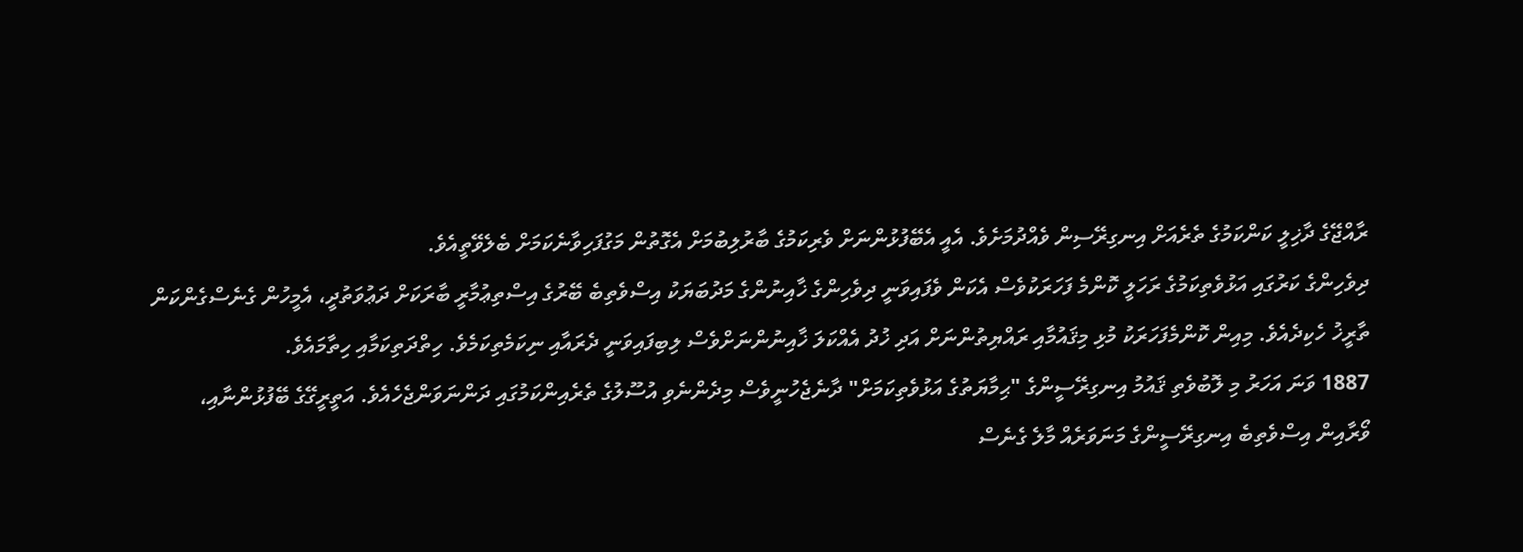ރާއްޖޭގެ ދާޚިލީ ކަންކަމުގެ ތެރެއަށް އިނގިރޭސިން ވެއްދުމަށެވެ. އެއީ އެބޭފުޅުންނަށް ވެރިކަމުގެ ބާރުލިބުމަށް އެގޮތުން މަގުފަހިވާނެކަމަށް ބެލެވޭތީއެވެ.
ދިވެހިންގެ ކަރުގައި އަޅުވެތިކަމުގެ ރަހަލީ ކޮންމެ ފަހަރަކުވެސް އެކަން ވެފައިވަނީ ދިވެހިންގެ ޚާއިނުންގެ މަދުބަޔަކު އިސްވެތިބެ ބޭރުގެ އިސްތިޢުމާރީ ބާރަކަށް ދަޢުވަތުދީ، އެމީހުން ގެނެސްގެންކަން ތާރީޚު ހެކިދެއެވެ. މިއިން ކޮންމެފަހަރަކު މުޅި މިޤައުމާއި ރައްޔިތުންނަށް އަދި ޚުދު އެއްކަލަ ޚާއިނުންނަށްވެސް ލިބިފައިވަނީ ދެރައާއި ނިކަމެތިކަމެވެ. ހިތްދަތިކަމާއި ހިތާމައެވެ.
1887 ވަނަ އަހަރު މި ލޮބުވެތި ޤައުމު އިނގިރޭސީންގެ "ޙިމާޔަތުގެ އަޅުވެތިކަމަށް" ދާނެޖެހުނީވެސް މިދެންނެވި އުސޫލުގެ ތެރެއިންކަމުގައި ދަންނަވަންޖެހެއެވެ. އަތީރީގޭގެ ބޭފުޅުންނާއި، ވޯރާއިން އިސްވެތިބެ އިނގިރޭސީންގެ މަނަވަރެއް މާލެ ގެނެސް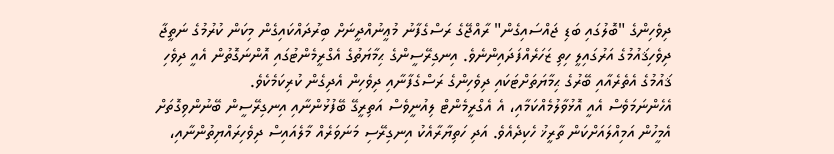ދިވެހިންގެ "ބޮލުގައި ބަޑި ޖައްސައިގެން" ރާއްޖޭގެ ރަސްގެފާނު މުޢީނުއްދީނަށް ބިރުދައްކައިގެން މިކަން ކުރުމުގެ ނަތީޖާ ދިވެހިޤައުމުގެ އަރުގައިލީ ހިތި ޒަހަރެއްފަދައިންނެވެ. އިނގިރޭސީންގެ ޙިމާޔަތުގެ އެގްރީމެންޓުގައި އޮންނަގޮތުން އެއީ ދިވެހި ޤައުމުގެ އެތެރެއާއި ބޭރުގެ ޙިމާޔަތަށްޓަކައި ދިވެހިންގެ ރަސްގެފާނާއި ދިވެހިން އެދިގެން ކުރިކަމެކެވެ.
އެހެންނަމަވެސް އެއީ އޮޅުވާލުމެއްކަމާއި، އެ އެގްރީމެންޓް ލިއުނީވެސް އަތިރީގޭ ބޭފުޅުންނާއި އިނގިރޭސީން ބޭނުންވިގޮތަށް އެމީހުން އަމިއްލައަށްކަން ތާރީޚު ހެކިދެއެވެ. އަދި ހަތިޔާރާއެކު އިނގިރޭސި މަނަވަރެއް މާލެއައިސް ދިވެހިރައްޔިތުންނާއި،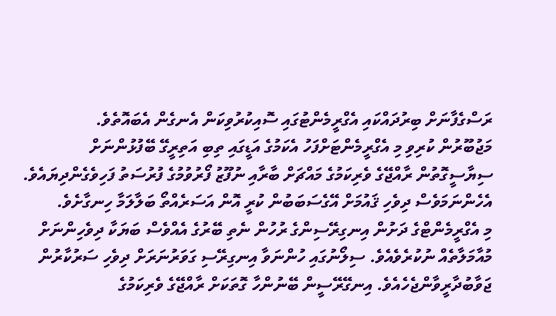ރަސްގެފާނަށް ބިރުދައްކައި އެގްރީމެންޓުގައި ސޮއިކުރުވިކަން އެނގެން އެބައޮތެވެ.
މަޖުބޫރުން ކުރިވި މި އެގްރީމެންޓަށްފަހު އެކަމުގެ އަޑީގައި ތިބި އަތިރީގޭ ބޭފުޅުންނަށް ސިޔާސީގޮތުން ރާއްޖޭގެ ވެރިކަމުގެ މައްޗަށް ބާރާއި ނުފޫޒު ފޯރުވުމުގެ ފުރުސަތު ފަހިވެގެންދިޔައެވެ. އެހެންނަމަވެސް ދިވެހި ޤައުމަށް އޭގެސަބަބުން ކުރީ އޮން އަސަރެއްތޯ ބަލާލަމާ ހިނގާށެވެ.
މި އެގްރީމެންޓްގެ ދަށުން އިނގިރޭސިންގެ ރުހުން ނެތި ބޭރުގެ އެއްވެސް ބަޔަކާ ދިވެހިންނަށް މުއާމަލާތެއް ނުކުރެވެއެވެ. ސިލޯނުގައި ހުންނަވާ އިނގިރޭސި ގަވަރުނަރަށް ދިވެހި ސަރުކާރުން ޖަވާބުދާރީވާންޖެހެއެވެ. އިނގޭރޭސީން ބޭނުންހާ ގޮތަކަށް ރާއްޖޭގެ ވެރިކަމުގެ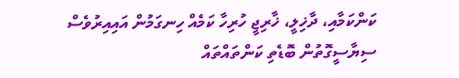ކަންކަމާއި، ދާޚިލީ، ޚާރިޖީ ހުރިހާ ކަމެއް ހިނގަމުން އައިއިރުވެސް ސިޔާސީގޮތުން ބޮޑެތި ކަންތައްތައް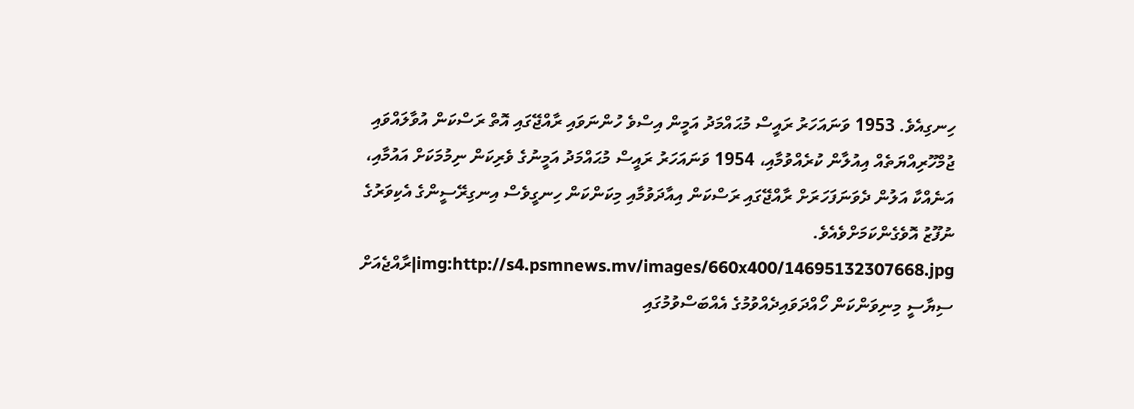ހިނގިއެވެ. 1953 ވަނައަހަރު ރައީސް މުޙައްމަދު އަމީން އިސްވެ ހުންނަވައި ރާއްޖޭގައި އޮތް ރަސްކަން އުވާލައްވައި ޖުމްހޫރިއްޔަތެއް އިއުލާން ކުރެއްވުމާއި، 1954 ވަނައަހަރު ރައީސް މުޙައްމަދު އަމީނުގެ ވެރިކަން ނިމުމަކަށް އައުމާއި، އަނެއްކާ އަލުން ދެވަނަފަހަރަށް ރާއްޖޭގައި ރަސްކަން އިއާދަވުމާއި މިކަންކަން ހިނގީވެސް އިނގިރޭސީންގެ އެކިވަރުގެ ނުފޫޒު އޮވެގެންކަމަށްވެއެވެ.
img:http://s4.psmnews.mv/images/660x400/14695132307668.jpg|ރާއްޖެއަށް ސިޔާސީ މިނިވަންކަން ހޯއްދަވައިދެއްވުމުގެ އެއްބަސްވުމުގައި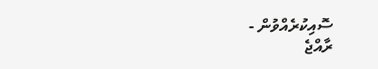ސޮއިކުރެއްވުން -
ރާއްޖެ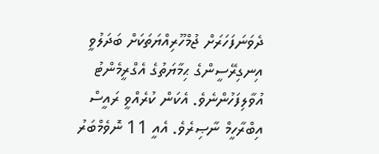ދެވަނަފަހަރަށް ޖުމްހޫރިއްޔަތަކަށް ބަދަލުވީ އިނގިރޭސީންގެ ޙިމާޔަތުގެ އެގްރީމެންޓު އުވާލިފަހުންނެވެ. އެކަން ކުރެއްވީ ރައީސް އިބްރާހީމް ނާޞިރެވެ. އެއީ 11 ނޮވެމްބަރު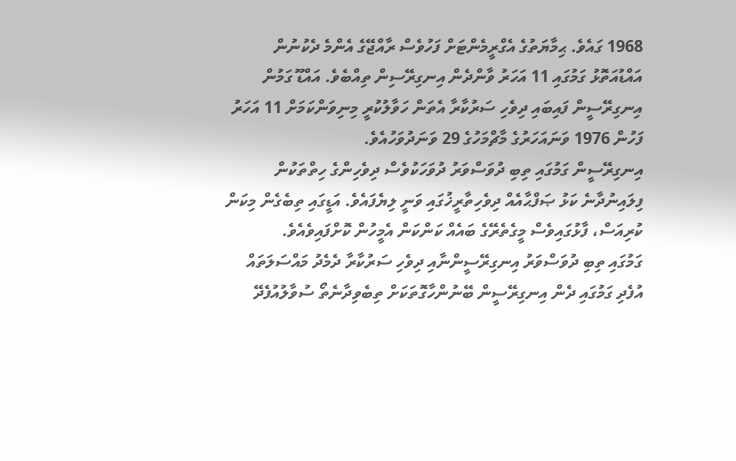1968 ގައެވެ. ޙިމާޔަތުގެ އެގްރީމެންޓަށް ފަހުވެސް ރާއްޖޭގެ އެންމެ ދެކުނުން އައްޑުއަތޮޅު ގަމުގައި 11 އަހަރު ވާންދެން އިނގިރޭސިން ތިއްބެވެ. އައްޑޫ ގަމުން އިނގިރޭސީން ފައިބައި ދިވެހި ސަރުކާރާ އެތަން ހަވާލުކުރީ މިނިވަންކަމަށް 11 އަހަރު ފަހުން 1976 ވަނައަހަރުގެ މާޗްމަހުގެ 29 ވަނަދުވަހުއެވެ.
އިނގިރޭސީން ގަމުގައި ތިބި ދުވަސްވަރު ދުވަހަކުވެސް ދިވެހިންގެ ހިތްތަކުން ފިލައިނުދާނެ ކަޅު ޞަފްޙާއެއް ދިވެހިތާރީޚުގައި ވަނީ ލިޔެފައެވެ. އަޑީގައި ތިބެގެން މިކަން ކުރިއަސް، ފާޅުގައިވެސް މީގެތެރޭގެ ބައެއް ކަންކަން އެމީހުން ކޮށްފައިވެއެވެ.
ގަމުގައި ތިބި ދުވަސްވަރު އިނގިރޭސީންނާއި ދިވެހި ސަރުކާރާ ދެމެދު މައްސަލަތައް އުފެދި ގަމުގައި ދެން އިނގިރޭސީން ބޭނުންހާގޮތަކަށް ތިބެވިދާނެތޯ ސުވާލުއުފެދޭ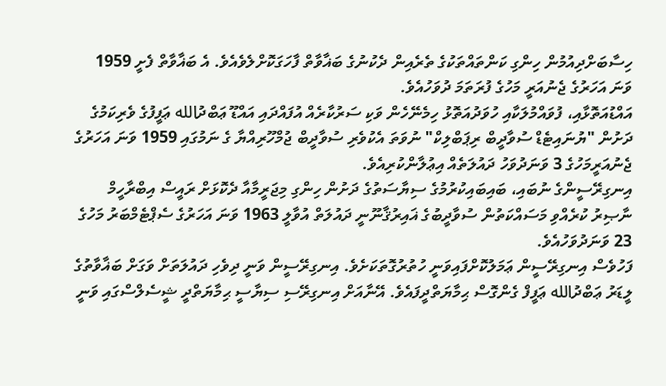ހިސާބަށްދިއުމުން ހިންގި ކަންތައްތަކުގެ ތެރެއިން ދެކުނުގެ ބަޣާވާތް ފާހަގަކޮށްލެވެއެވެ. އެ ބަޣާވާތް ފެށީ 1959 ވަނަ އަހަރުގެ ޖެނުއަރީ މަހުގެ ފުރަތަމަ ދުވަހުއެވެ.
އައްޑުއަތޮޅާއި، ފުވައްމުލަކާއި ހުވަދުއަތޮޅު ހިމެނޭހެން ވަކި ސަރުކާރެއް އުފައްދައި އައްޑޫ ޢަބްދުالله ޢަފީފުގެ ވެރިކަމުގެ ދަށުން "ޔުނައިޓެޑް ސުވާދީބް ރިޕަބްލިކް" ނުވަތަ އެކުވެރި ސުވާދީބް ޖުމްހޫރިއްޔާ ގެ ނަމުގައި 1959 ވަނަ އަހަރުގެ ޖެނުއަރީމަހުގެ 3 ވަނަދުވަހު ދައުލަތެއް އިޢުލާންކުރިއެވެ.
އިނގިރޭސީންގެ ނުބައި، ބައިބައިކުރުމުގެ ސިޔާސަތުގެ ދަށުން ހިންގި މިޖަރީމާއާ ދެކޮޅަށް ރައީސް އިބްރާހީމް ނާޞިރު ކުރެއްވި މަސައްކަތުން ސުވާދީބުގެ ޣައިރުޤާނޫނީ ދައުލަތް އުވާލީ 1963 ވަނަ އަހަރުގެ ސެޕްޓެމްބަރު މަހުގެ 23 ވަނަދުވަހުއެވެ.
ފަހުވެސް އިނގިރޭސީން ޢަމަލުކޮށްފައިވަނީ ހުތުރުގޮތަކަށެވެ. އިނގިރޭސީން ވަނީ ދިވެހި ދައުލަތަށް ވަގަށް ބަޣާވާތުގެ ލީޑަރު ޢަބްދުالله ޢަފީފް ގެންގޮސް ޙިމާޔަތްދީފައެވެ. އޭނާއަށް އިނގިރޭސި ސިޔާސީ ޙިމާޔަތްދީ ޝީސެލްސްގައި ވަނީ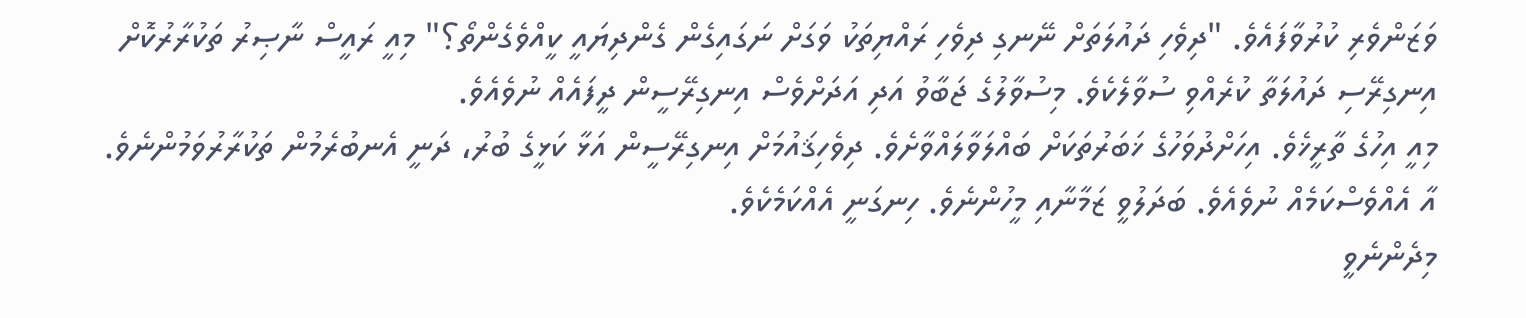ވަޒަންވެރި ކުރުވާފައެވެ. "ދިވެހި ދައުލަތަށް ނޭނގި ދިވެހި ރައްޔިތަކު ވަގަށް ނަގައިގެން ގެންދިޔައީ ކީއްވެގެންތޯ؟" މިއީ ރައީސް ނާޞިރު ތަކުރާރުކޮށް އިނގިރޭސި ދައުލަތާ ކުރެއްވި ސުވާލެކެވެ. މިސުވާލުގެ ޖަބާވު އަދި އަދަށްވެސް އިނގިރޭސީން ދީފައެއް ނުވެއެވެ.
މިއީ އިހުގެ ތާރީޚެވެ. އިހަށްދުވަހުގެ ޚަބަރުތަކަށް ބައްލަވާލައްވާށެވެ. ދިވެހިޤައުމަށް އިނގިރޭސީން އަޅާ ކަޅީގެ ބުރު، ދަނީ އެނބުރެމުން ތަކުރާރުވަމުންނެވެ. އާ އެއްވެސްކަމެއް ނުވެއެވެ. ބަދަލުވީ ޒަމާނާއި މީހުންނެވެ. ހިނގަނީ އެއްކަމެކެވެ.
މިދެންނެވީ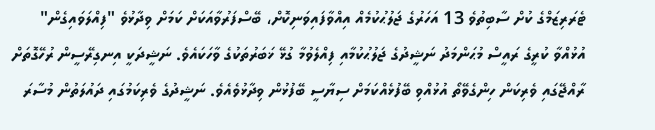ޓެރަރިޒަމްގެ ކުށް ސާބިތުވެ 13 އަހަރުގެ ޖަލުޙުކުމެއް އިއްވާފައިވަނިކޮށް، ބޭސްފަރުވާއަކަށް ކަމަށް ވިދާޅުވެ "ފިއްލަވައިގެން" އުޅުއްވާ ކުރީގެ ރައީސް މުޙަންމަދު ނަޝީދުގެ ޖަލުޙުކުމާއި ފިއްލެވުމާ ގުޅޭ ޚަބަރުތަކުގެ ވާހަކައެވެ. ނަޝީދަކީ އިނގިރޭސީން ރުހޭގޮތަށް ރާއްޖޭގައި ވެރިކަން ހިންގެވޭތޯ އުޅުއްވި ބޭފުޅެއްކަމަށް ސިޔާސީ ބޭފުޅުން ވިދާޅުވެއެވެ. ނަޝީދުގެ ވެރިކަމުގައި ދައުލަތުން މުސާރަ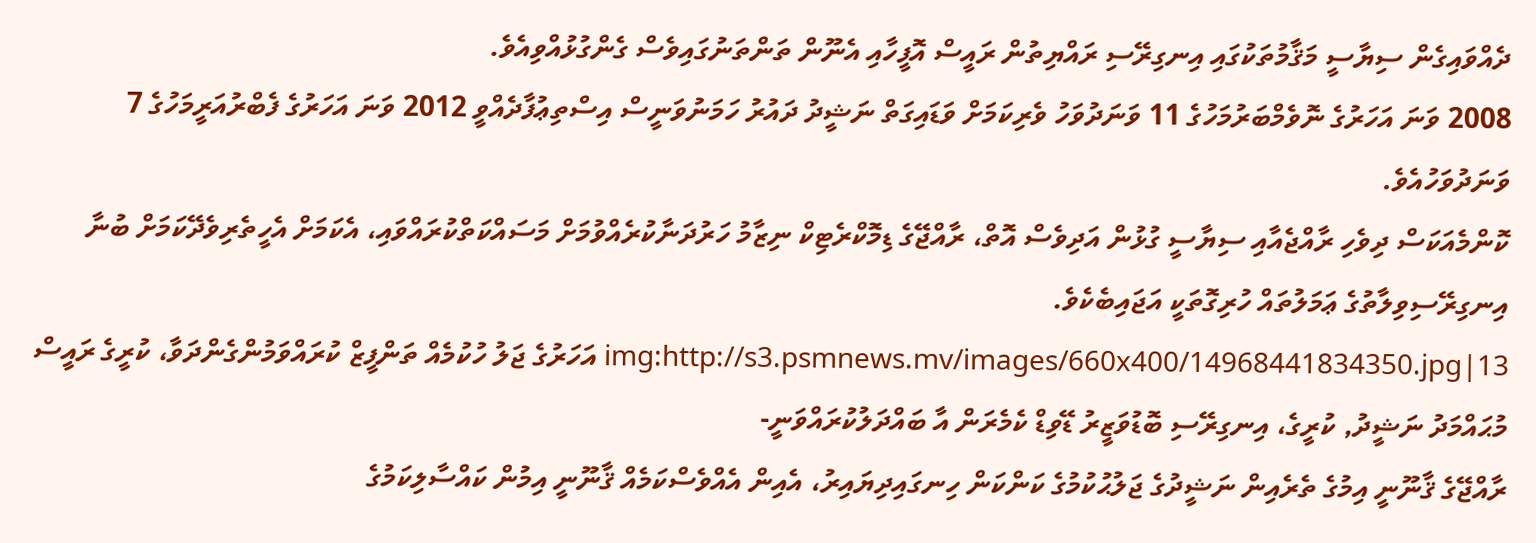ދެއްވައިގެން ސިޔާސީ މަޤާމުތަކުގައި އިނގިރޭސި ރައްޔިތުން ރައީސް އޮފީހާއި އެނޫން ތަންތަނުގައިވެސް ގެންގުޅުއްވިއެވެ.
2008 ވަނަ އަހަރުގެ ނޮވެމްބަރުމަހުގެ 11 ވަނަދުވަހު ވެރިކަމަށް ވަޑައިގަތް ނަޝީދު ދައުރު ހަމަނުވަނީސް އިސްތިޢުފާދެއްވީ 2012 ވަނަ އަހަރުގެ ފެބްރުއަރީމަހުގެ 7 ވަނަދުވަހުއެވެ.
ކޮންމެއަކަސް ދިވެހި ރާއްޖެއާއި ސިޔާސީ ގުޅުން އަދިވެސް އޮތް، ރާއްޖޭގެ ޑިމޮކްރެޓިކް ނިޒާމު ހަރުދަނާކުރެއްވުމަށް މަސައްކަތްކުރައްވައި، އެކަމަށް އެހީތެރިވެދޭކަމަށް ބުނާ އިނގިރޭސިވިލާތުގެ ޢަމަލުތައް ހުރިގޮތަކީ އަޖައިބެކެވެ.
img:http://s3.psmnews.mv/images/660x400/14968441834350.jpg|13 އަހަރުގެ ޖަލު ހުކުމެއް ތަންފީޒް ކުރައްވަމުންގެންދަވާ، ކުރީގެ ރައީސް މުޙައްމަދު ނަޝީދު, ކުރީގެ، އިނގިރޭސި ބޮޑުވަޒީރު ޑޭވިޑް ކެމެރަން އާ ބައްދަލުކުރައްވަނީ-
ރާއްޖޭގެ ޤާނޫނީ އިމުގެ ތެރެއިން ނަޝީދުގެ ޖަލުޙުކުމުގެ ކަންކަން ހިނގައިދިޔައިރު، އެއިން އެއްވެސްކަމެއް ޤާނޫނީ އިމުން ކައްސާލިކަމުގެ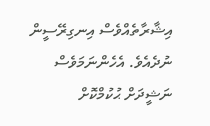އިޝާރާތެއްވެސް އިނގިރޭސީން ނުދެއެވެ. އެހެންނަމަވެސް ނަޝީދަށް ޙުކުމްކޮށް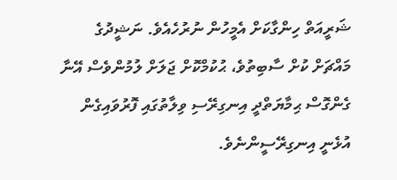ޝަރީއަތް ހިންގާކަށް އެމީހުން ނުރުހެއެވެ. ނަޝީދުގެ މައްޗަށް ކުށް ސާބިތުވެ، ޙުކުމްކޮށް ޖަލަށް ލުމުންވެސް އޭނާ ގެންގޮސް ޙިމާޔަތްދީ އިނގިރޭސި ވިލާތުގައި ފޮރުވައިގެން އުޅެނީ އިނގިރޭސީންނެވެ.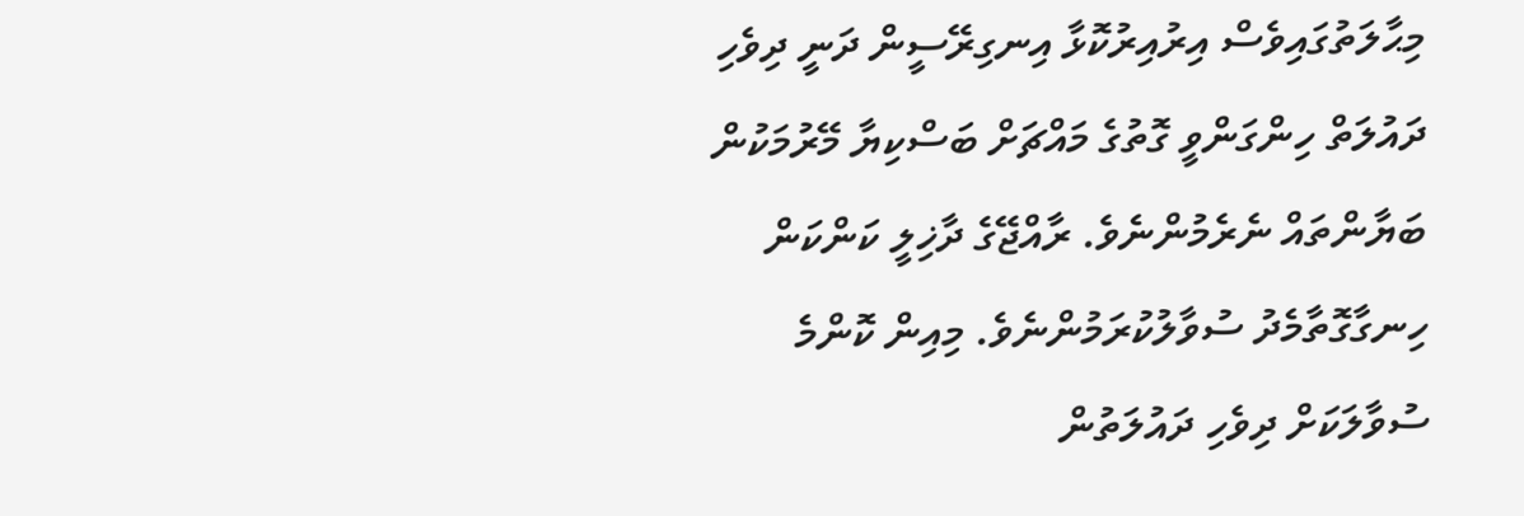މިޙާލަތުގައިވެސް އިރުއިރުކޮޅާ އިނގިރޭސީން ދަނީ ދިވެހި ދައުލަތް ހިންގަންވީ ގޮތުގެ މައްޗަށް ބަސްކިޔާ މޭރުމަކުން ބަޔާންތައް ނެރެމުންނެވެ. ރާއްޖޭގެ ދާޚިލީ ކަންކަން ހިނގާގޮތާމެދު ސުވާލުކުރަމުންނެވެ. މިއިން ކޮންމެ ސުވާލަކަށް ދިވެހި ދައުލަތުން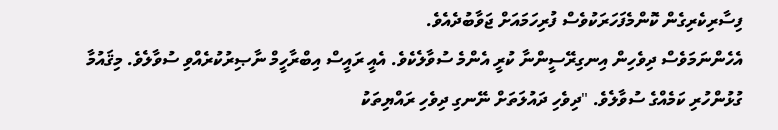ފިސާރިކެރިގެން ކޮންމެފަހަރަކުވެސް ފުރިހަމައަށް ޖަވާބުދެއެވެ.
އެހެންނަމަވެސް ދިވެހިން އިނގިރޭސީންނާ ކުރީ އެންމެ ސުވާލެކެވެ. އެއީ ރައީސް އިބްރާހީމް ނާޞިރުކުރެއްވި ސުވާލެވެ. މިޤައުމާ ގުޅުންހުރި ކަމެއްގެ ސުވާލެވެ. "ދިވެހި ދައުލަތަށް ނޭނގި ދިވެހި ރައްޔިތަކު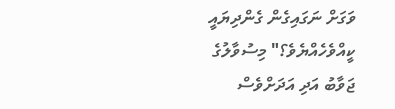ވަގަށް ނަގައިގެން ގެންދިޔައީ ކީއްވެހެއްޔެވެ؟" މިސުވާލުގެ ޖަވާބު އަދި އަދަށްވެސް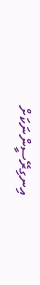އިނގިރޭސީންނަކަށް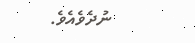ނުދެވެއެވެ.